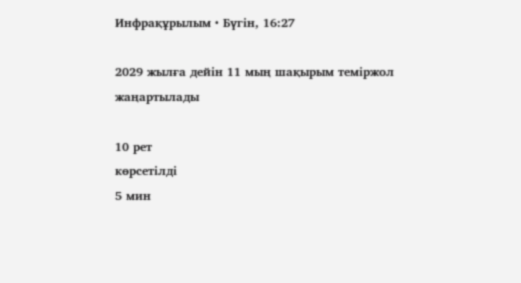Инфрақұрылым • Бүгін, 16:27

2029 жылға дейін 11 мың шақырым теміржол жаңартылады

10 рет
көрсетілді
5 мин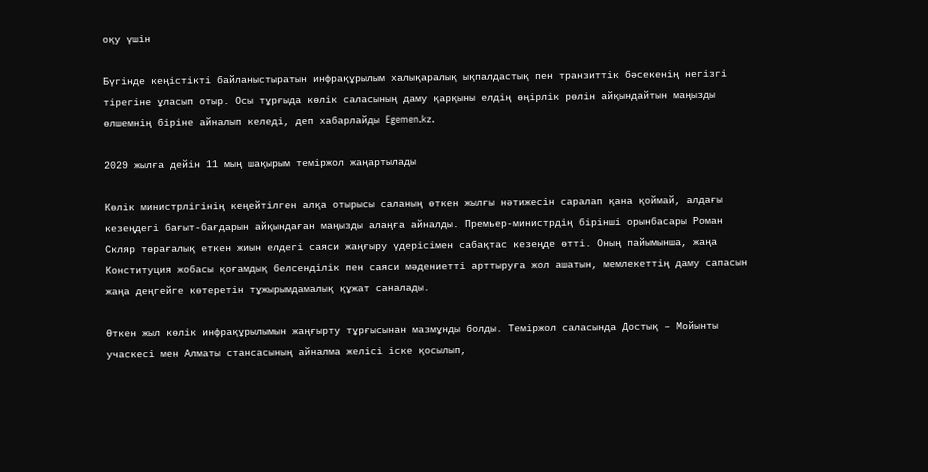оқу үшін

Бүгінде кеңістікті байланыстыратын инфрақұрылым халықаралық ықпалдастық пен транзиттік бәсекенің негізгі тірегіне ұласып отыр. Осы тұрғыда көлік саласының даму қарқыны елдің өңірлік рөлін айқындайтын маңызды өлшемнің біріне айналып келеді, деп хабарлайды Egemen.kz.

2029 жылға дейін 11 мың шақырым теміржол жаңартылады

Көлік министрлігінің кеңейтілген алқа отырысы саланың өткен жылғы нәтижесін саралап қана қоймай, алдағы кезеңдегі бағыт-бағдарын айқындаған маңызды алаңға айналды. Премьер-министрдің бірінші орынбасары Роман Скляр төрағалық еткен жиын елдегі саяси жаңғыру үдерісімен сабақтас кезеңде өтті. Оның пайымынша, жаңа Конституция жобасы қоғамдық белсенділік пен саяси мәдениетті арттыруға жол ашатын, мемлекеттің даму сапасын жаңа деңгейге көтеретін тұжырымдамалық құжат саналады.

Өткен жыл көлік инфрақұрылымын жаңғырту тұрғысынан мазмұнды болды. Теміржол саласында Достық – Мойынты учаскесі мен Алматы стансасының айналма желісі іске қосылып,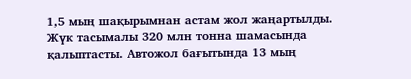1,5 мың шақырымнан астам жол жаңартылды. Жүк тасымалы 320 млн тонна шамасында қалыптасты. Автожол бағытында 13 мың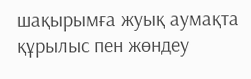шақырымға жуық аумақта құрылыс пен жөндеу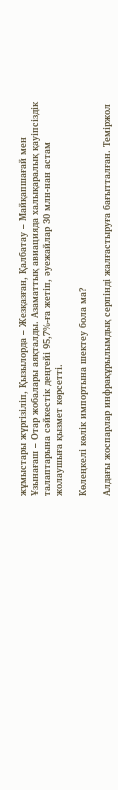жұмыстары жүргізіліп, Қызылорда – Жезқазған, Қалбатау – Майқапшағай мен Ұзынағаш – Отар жобалары аяқталды. Азаматтық авиацияда халықаралық қауіпсіздік талаптарына сәйкестік деңгейі 95,7%-ға жетіп, әуежайлар 30 млн-нан астам жолаушыға қызмет көрсетті.

Көлеңкелі көлік импортына шектеу бола ма?

Алдағы жоспарлар инфрақұрылымдық серпінді жалғастыруға бағытталған. Теміржол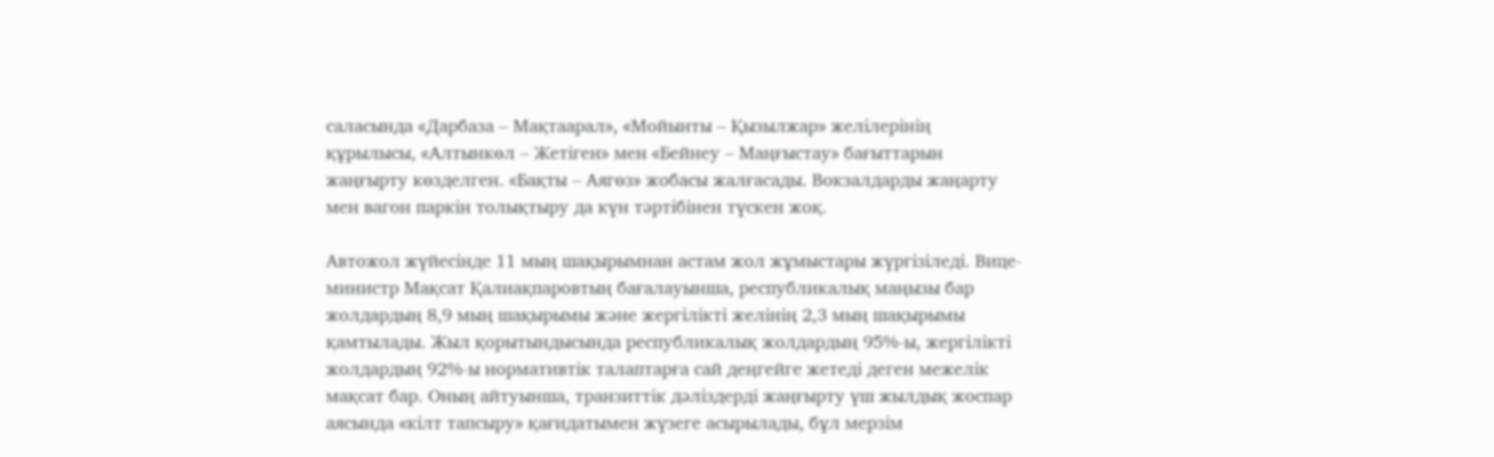саласында «Дарбаза – Мақтаарал», «Мойынты – Қызылжар» желілерінің құрылысы, «Алтынкөл – Жетіген» мен «Бейнеу – Маңғыстау» бағыттарын жаңғырту көзделген. «Бақты – Аягөз» жобасы жалғасады. Вокзалдарды жаңарту мен вагон паркін толықтыру да күн тәртібінен түскен жоқ.

Автожол жүйесінде 11 мың шақырымнан астам жол жұмыстары жүргізіледі. Вице-министр Мақсат Қалиақпаровтың бағалауынша, республикалық маңызы бар жолдардың 8,9 мың шақырымы және жергілікті желінің 2,3 мың шақырымы қамтылады. Жыл қорытындысында республикалық жолдардың 95%-ы, жергілікті жолдардың 92%-ы нормативтік талаптарға сай деңгейге жетеді деген межелік мақсат бар. Оның айтуынша, транзиттік дәліздерді жаңғырту үш жылдық жоспар аясында «кілт тапсыру» қағидатымен жүзеге асырылады, бұл мерзім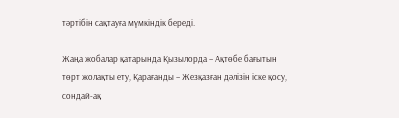тәртібін сақтауға мүмкіндік береді.

Жаңа жобалар қатарында Қызылорда – Ақтөбе бағытын төрт жолақты ету, Қарағанды – Жезқазған дәлізін іске қосу, сондай-ақ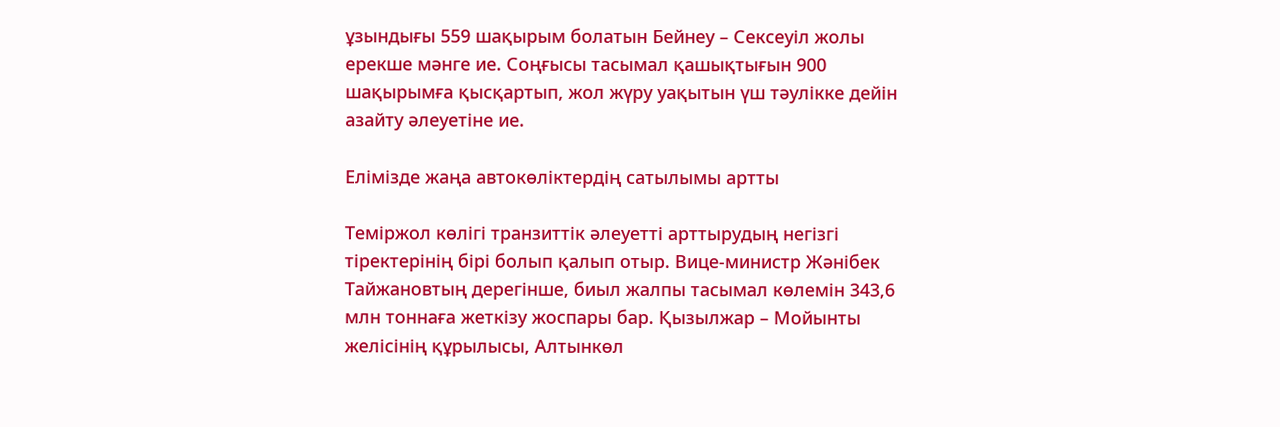ұзындығы 559 шақырым болатын Бейнеу – Сексеуіл жолы ерекше мәнге ие. Соңғысы тасымал қашықтығын 900 шақырымға қысқартып, жол жүру уақытын үш тәулікке дейін азайту әлеуетіне ие.

Елімізде жаңа автокөліктердің сатылымы артты

Теміржол көлігі транзиттік әлеуетті арттырудың негізгі тіректерінің бірі болып қалып отыр. Вице-министр Жәнібек Тайжановтың дерегінше, биыл жалпы тасымал көлемін 343,6 млн тоннаға жеткізу жоспары бар. Қызылжар – Мойынты желісінің құрылысы, Алтынкөл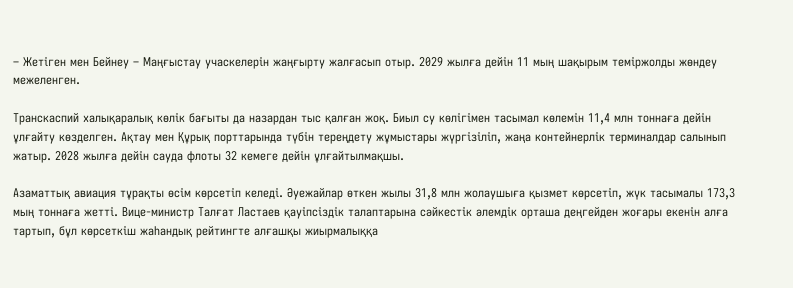– Жетіген мен Бейнеу – Маңғыстау учаскелерін жаңғырту жалғасып отыр. 2029 жылға дейін 11 мың шақырым теміржолды жөндеу межеленген.

Транскаспий халықаралық көлік бағыты да назардан тыс қалған жоқ. Биыл су көлігімен тасымал көлемін 11,4 млн тоннаға дейін ұлғайту көзделген. Ақтау мен Құрық порттарында түбін тереңдету жұмыстары жүргізіліп, жаңа контейнерлік терминалдар салынып жатыр. 2028 жылға дейін сауда флоты 32 кемеге дейін ұлғайтылмақшы.

Азаматтық авиация тұрақты өсім көрсетіп келеді. Әуежайлар өткен жылы 31,8 млн жолаушыға қызмет көрсетіп, жүк тасымалы 173,3 мың тоннаға жетті. Вице-министр Талғат Ластаев қауіпсіздік талаптарына сәйкестік әлемдік орташа деңгейден жоғары екенін алға тартып, бұл көрсеткіш жаһандық рейтингте алғашқы жиырмалыққа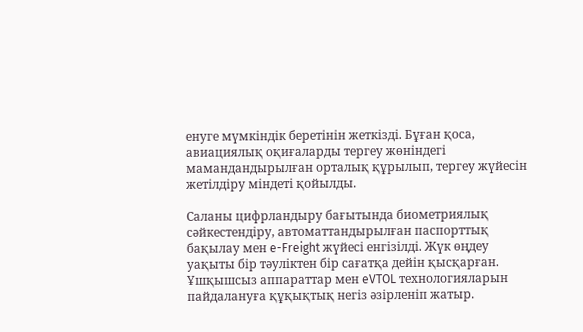енуге мүмкіндік беретінін жеткізді. Бұған қоса, авиациялық оқиғаларды тергеу жөніндегі мамандандырылған орталық құрылып, тергеу жүйесін жетілдіру міндеті қойылды.

Саланы цифрландыру бағытында биометриялық сәйкестендіру, автоматтандырылған паспорттық бақылау мен e-Freight жүйесі енгізілді. Жүк өңдеу уақыты бір тәуліктен бір сағатқа дейін қысқарған. Ұшқышсыз аппараттар мен eVTOL технологияларын пайдалануға құқықтық негіз әзірленіп жатыр.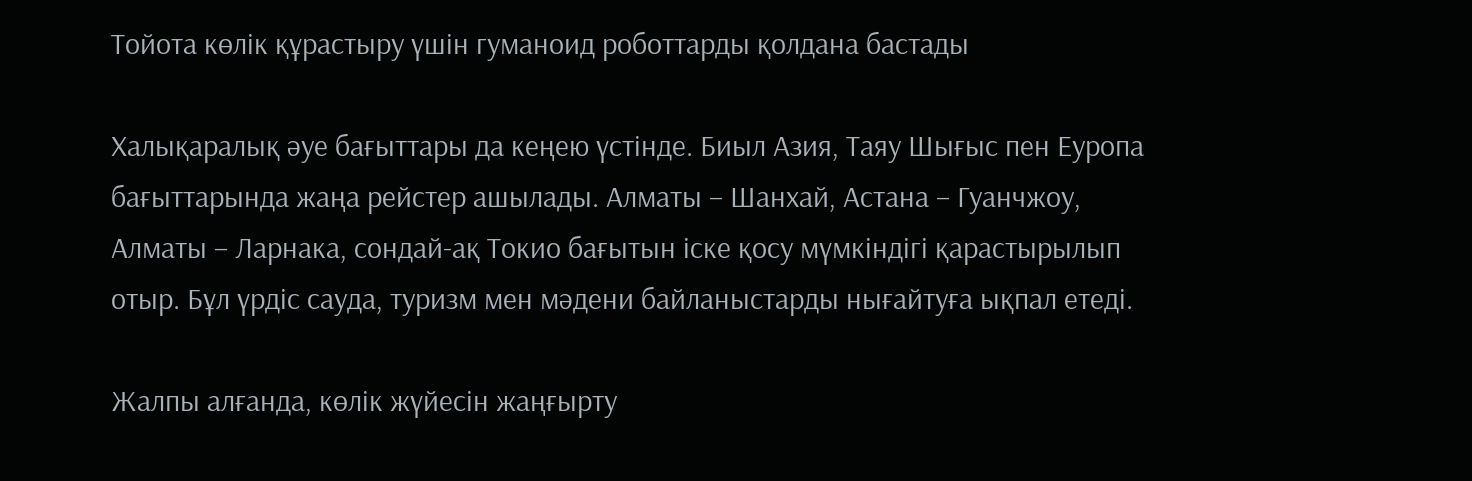Тойота көлік құрастыру үшін гуманоид роботтарды қолдана бастады

Халықаралық әуе бағыттары да кеңею үстінде. Биыл Азия, Таяу Шығыс пен Еуропа бағыттарында жаңа рейстер ашылады. Алматы – Шанхай, Астана – Гуанчжоу, Алматы – Ларнака, сондай-ақ Токио бағытын іске қосу мүмкіндігі қарастырылып отыр. Бұл үрдіс сауда, туризм мен мәдени байланыстарды нығайтуға ықпал етеді.

Жалпы алғанда, көлік жүйесін жаңғырту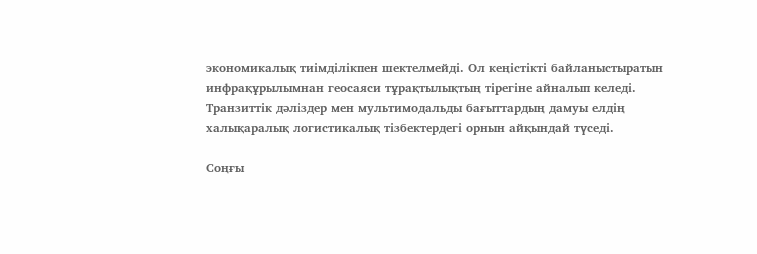экономикалық тиімділікпен шектелмейді. Ол кеңістікті байланыстыратын инфрақұрылымнан геосаяси тұрақтылықтың тірегіне айналып келеді. Транзиттік дәліздер мен мультимодальды бағыттардың дамуы елдің халықаралық логистикалық тізбектердегі орнын айқындай түседі.

Соңғы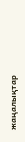жаңалықтар